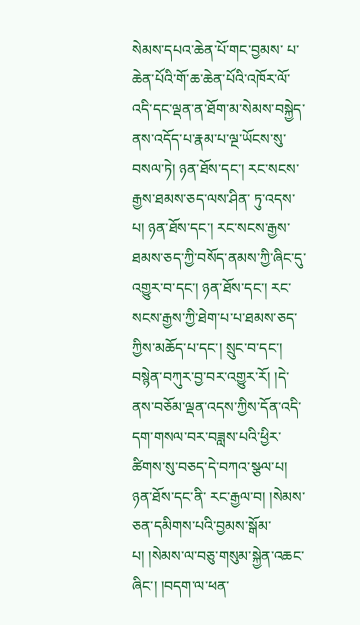སེམས་དཔའ་ཆེན་པོ་གང་བྱམས་ པ་ཆེན་པོའི་གོ་ཆ་ཆེན་པོའི་འཁོར་ལོ་འདི་དང་ལྡན་ན་ཐོག་མ་སེམས་བསྐྱེད་ནས་འདོད་པ་རྣམ་པ་ལྔ་ཡོངས་སུ་བསལ་ཏེ། ཉན་ཐོས་དང་། རང་སངས་རྒྱས་ཐམས་ཅད་ལས་ཤིན་ ཏུ་འདས་པ། ཉན་ཐོས་དང་། རང་སངས་རྒྱས་ཐམས་ཅད་ཀྱི་བསོད་ནམས་ཀྱི་ཞིང་དུ་འགྱུར་བ་དང་། ཉན་ཐོས་དང་། རང་སངས་རྒྱས་ཀྱི་ཐེག་པ་པ་ཐམས་ཅད་ཀྱིས་མཆོད་པ་དང་། སྲུང་བ་དང་། བསྙེན་བཀུར་བྱ་བར་འགྱུར་རོ། །དེ་ནས་བཅོམ་ལྡན་འདས་ཀྱིས་དོན་འདི་དག་གསལ་བར་བཟླས་པའི་ཕྱིར་ཚིགས་སུ་བཅད་དེ་བཀའ་སྩལ་པ། ཉན་ཐོས་དང་ནི་ རང་རྒྱལ་བ། །སེམས་ཅན་དམིགས་པའི་བྱམས་སྒོམ་པ། །སེམས་ལ་བཅུ་གསུམ་སྐྱེན་འཆང་ཞིང་། །བདག་ལ་ཕན་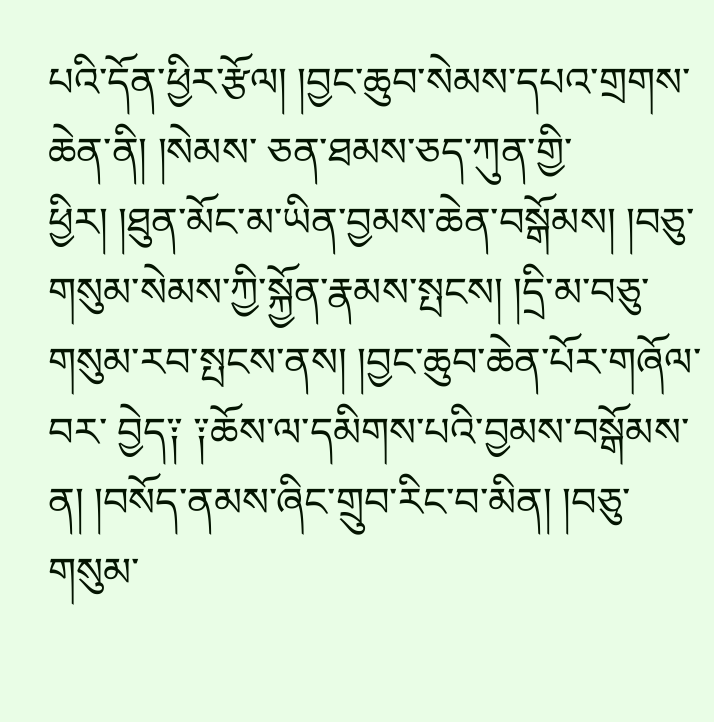པའི་དོན་ཕྱིར་རྩོལ། །བྱང་ཆུབ་སེམས་དཔའ་གྲགས་ཆེན་ནི། །སེམས་ ཅན་ཐམས་ཅད་ཀུན་གྱི་ཕྱིར། །ཐུན་མོང་མ་ཡིན་བྱམས་ཆེན་བསྒོམས། །བཅུ་གསུམ་སེམས་ཀྱི་སྐྱོན་རྣམས་སྤངས། །དྲི་མ་བཅུ་གསུམ་རབ་སྤངས་ནས། །བྱང་ཆུབ་ཆེན་པོར་གཞོལ་བར་ བྱེད༑ ༑ཆོས་ལ་དམིགས་པའི་བྱམས་བསྒོམས་ན། །བསོད་ནམས་ཞིང་གྲུབ་རིང་བ་མིན། །བཅུ་གསུམ་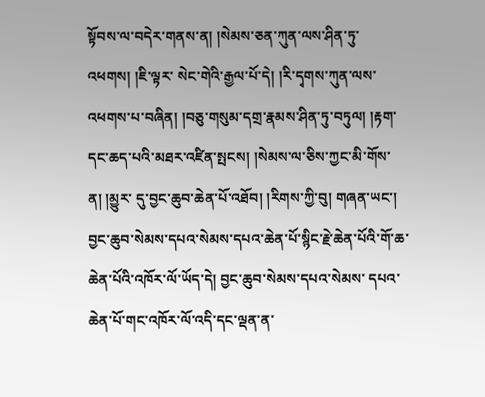སྟོབས་ལ་བདེར་གནས་ན། །སེམས་ཅན་ཀུན་ལས་ཤིན་ཏུ་འཕགས། །ཇི་ལྟར་ སེང་གེའི་རྒྱལ་པོ་དེ། །རི་དྭགས་ཀུན་ལས་འཕགས་པ་བཞིན། །བཅུ་གསུམ་དགྲ་རྣམས་ཤིན་ཏུ་བཏུལ། །རྟག་དང་ཆད་པའི་མཐར་འཛིན་སྤངས། །སེམས་ལ་ཅིས་ཀྱང་མི་གོས་ན། །མྱུར་ དུ་བྱང་ཆུབ་ཆེན་པོ་འཐོབ། །རིགས་ཀྱི་བུ། གཞན་ཡང་། བྱང་ཆུབ་སེམས་དཔའ་སེམས་དཔའ་ཆེན་པོ་སྙིང་རྗེ་ཆེན་པོའི་གོ་ཆ་ཆེན་པོའི་འཁོར་ལོ་ཡོད་དེ། བྱང་ཆུབ་སེམས་དཔའ་སེམས་ དཔའ་ཆེན་པོ་གང་འཁོར་ལོ་འདི་དང་ལྡན་ན་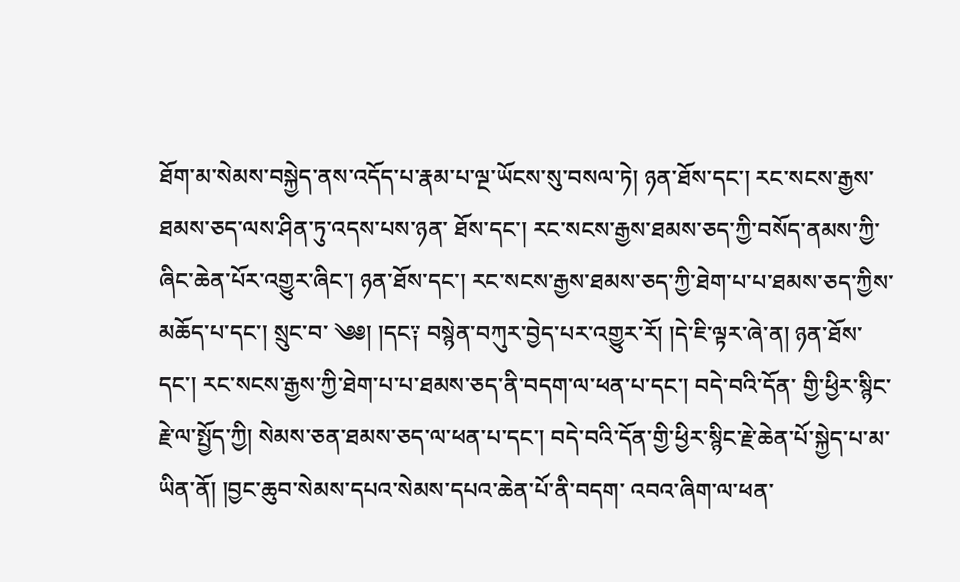ཐོག་མ་སེམས་བསྐྱེད་ནས་འདོད་པ་རྣམ་པ་ལྔ་ཡོངས་སུ་བསལ་ཏེ། ཉན་ཐོས་དང་། རང་སངས་རྒྱས་ཐམས་ཅད་ལས་ཤིན་ཏུ་འདས་པས་ཉན་ ཐོས་དང་། རང་སངས་རྒྱས་ཐམས་ཅད་ཀྱི་བསོད་ནམས་ཀྱི་ཞིང་ཆེན་པོར་འགྱུར་ཞིང་། ཉན་ཐོས་དང་། རང་སངས་རྒྱས་ཐམས་ཅད་ཀྱི་ཐེག་པ་པ་ཐམས་ཅད་ཀྱིས་མཆོད་པ་དང་། སྲུང་བ་ ༄༅། །དང༑ བསྙེན་བཀུར་བྱེད་པར་འགྱུར་རོ། །དེ་ཇི་ལྟར་ཞེ་ན། ཉན་ཐོས་དང་། རང་སངས་རྒྱས་ཀྱི་ཐེག་པ་པ་ཐམས་ཅད་ནི་བདག་ལ་ཕན་པ་དང་། བདེ་བའི་དོན་ གྱི་ཕྱིར་སྙིང་རྗེ་ལ་སྤྱོད་ཀྱི། སེམས་ཅན་ཐམས་ཅད་ལ་ཕན་པ་དང་། བདེ་བའི་དོན་གྱི་ཕྱིར་སྙིང་རྗེ་ཆེན་པོ་སྐྱེད་པ་མ་ཡིན་ནོ། །བྱང་ཆུབ་སེམས་དཔའ་སེམས་དཔའ་ཆེན་པོ་ནི་བདག་ འབའ་ཞིག་ལ་ཕན་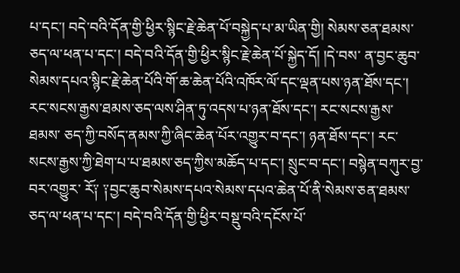པ་དང་། བདེ་བའི་དོན་གྱི་ཕྱིར་སྙིང་རྗེ་ཆེན་པོ་བསྐྱེད་པ་མ་ཡིན་གྱི། སེམས་ཅན་ཐམས་ཅད་ལ་ཕན་པ་དང་། བདེ་བའི་དོན་གྱི་ཕྱིར་སྙིང་རྗེ་ཆེན་པོ་སྐྱེད་དོ། །དེ་བས་ ན་བྱང་ཆུབ་སེམས་དཔའ་སྙིང་རྗེ་ཆེན་པོའི་གོ་ཆ་ཆེན་པོའི་འཁོར་ལོ་དང་ལྡན་པས་ཉན་ཐོས་དང་། རང་སངས་རྒྱས་ཐམས་ཅད་ལས་ཤིན་ཏུ་འདས་པ་ཉན་ཐོས་དང་། རང་སངས་རྒྱས་ཐམས་ ཅད་ཀྱི་བསོད་ནམས་ཀྱི་ཞིང་ཆེན་པོར་འགྱུར་བ་དང་། ཉན་ཐོས་དང་། རང་སངས་རྒྱས་ཀྱི་ཐེག་པ་པ་ཐམས་ཅད་ཀྱིས་མཆོད་པ་དང་། སྲུང་བ་དང་། བསྙེན་བཀུར་བྱ་བར་འགྱུར་ རོ༑ ༑བྱང་ཆུབ་སེམས་དཔའ་སེམས་དཔའ་ཆེན་པོ་ནི་སེམས་ཅན་ཐམས་ཅད་ལ་ཕན་པ་དང་། བདེ་བའི་དོན་གྱི་ཕྱིར་བསྡུ་བའི་དངོས་པོ་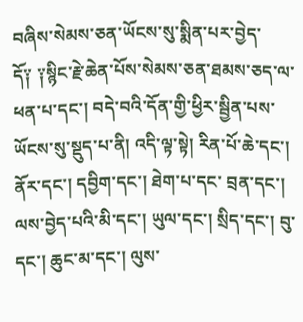བཞིས་སེམས་ཅན་ཡོངས་སུ་སྨིན་པར་བྱེད་ དོ༑ ༑སྙིང་རྗེ་ཆེན་པོས་སེམས་ཅན་ཐམས་ཅད་ལ་ཕན་པ་དང་། བདེ་བའི་དོན་གྱི་ཕྱིར་སྦྱིན་པས་ཡོངས་སུ་སྡུད་པ་ནི། འདི་ལྟ་སྟེ། རིན་པོ་ཆེ་དང་། ནོར་དང་། དབྱིག་དང་། ཐེག་པ་དང་ བྲན་དང་། ལས་བྱེད་པའི་མི་དང་། ཡུལ་དང་། སྲིད་དང་། བུ་དང་། ཆུང་མ་དང་། ལུས་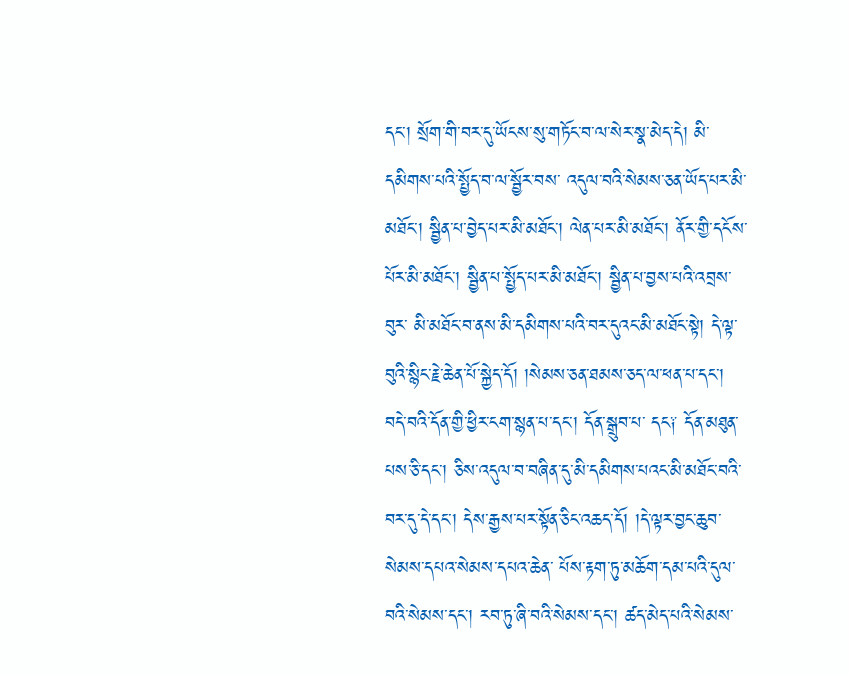དང་། སྲོག་གི་བར་དུ་ཡོངས་སུ་གཏོང་བ་ལ་སེར་སྣ་མེད་དེ། མི་དམིགས་པའི་སྤྱོད་བ་ལ་སྦྱོར་བས་ འདུལ་བའི་སེམས་ཅན་ཡོད་པར་མི་མཐོང་། སྦྱིན་པ་བྱེད་པར་མི་མཐོང་། ལེན་པར་མི་མཐོང་། ནོར་གྱི་དངོས་པོར་མི་མཐོང་། སྦྱིན་པ་སྤྱོད་པར་མི་མཐོང་། སྦྱིན་པ་བྱས་པའི་འབྲས་བུར་ མི་མཐོང་བ་ནས་མི་དམིགས་པའི་བར་དུའང་མི་མཐོང་སྟེ། དེ་ལྟ་བུའི་སྙིང་རྗེ་ཆེན་པོ་སྐྱེད་དོ། །སེམས་ཅན་ཐམས་ཅད་ལ་ཕན་པ་དང་། བདེ་བའི་དོན་གྱི་ཕྱིར་ངག་སྙན་པ་དང་། དོན་སྒྲུབ་པ་ དང༑ དོན་མཐུན་པས་ཅི་དང་། ཅིས་འདུལ་བ་བཞིན་དུ་མི་དམིགས་པའང་མི་མཐོང་བའི་བར་དུ་དེ་དང་། དེས་རྒྱས་པར་སྟོན་ཅིང་འཆད་དོ། །དེ་ལྟར་བྱང་ཆུབ་སེམས་དཔའ་སེམས་དཔའ་ཆེན་ པོས་རྟག་ཏུ་མཆོག་དམ་པའི་དུལ་བའི་སེམས་དང་། རབ་ཏུ་ཞི་བའི་སེམས་དང་། ཚད་མེད་པའི་སེམས་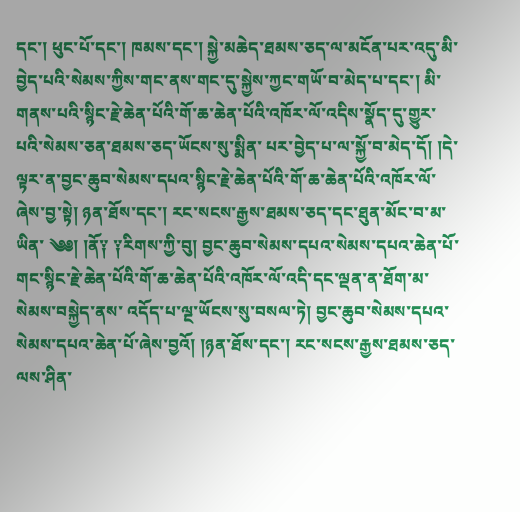དང་། ཕུང་པོ་དང་། ཁམས་དང་། སྐྱེ་མཆེད་ཐམས་ཅད་ལ་མངོན་པར་འདུ་མི་ བྱེད་པའི་སེམས་ཀྱིས་གང་ནས་གང་དུ་སྐྱེས་ཀྱང་གཡོ་བ་མེད་པ་དང་། མི་གནས་པའི་སྙིང་རྗེ་ཆེན་པོའི་གོ་ཆ་ཆེན་པོའི་འཁོར་ལོ་འདིས་སྣོད་དུ་གྱུར་པའི་སེམས་ཅན་ཐམས་ཅད་ཡོངས་སུ་སྨིན་ པར་བྱེད་པ་ལ་སྐྱོ་བ་མེད་དོ། །དེ་ལྟར་ན་བྱང་ཆུབ་སེམས་དཔའ་སྙིང་རྗེ་ཆེན་པོའི་གོ་ཆ་ཆེན་པོའི་འཁོར་ལོ་ཞེས་བྱ་སྟེ། ཉན་ཐོས་དང་། རང་སངས་རྒྱས་ཐམས་ཅད་དང་ཐུན་མོང་བ་མ་ཡིན་ ༄༅། །ནོ༑ ༑རིགས་ཀྱི་བུ། བྱང་ཆུབ་སེམས་དཔའ་སེམས་དཔའ་ཆེན་པོ་གང་སྙིང་རྗེ་ཆེན་པོའི་གོ་ཆ་ཆེན་པོའི་འཁོར་ལོ་འདི་དང་ལྡན་ན་ཐོག་མ་སེམས་བསྐྱེད་ནས་ འདོད་པ་ལྔ་ཡོངས་སུ་བསལ་ཏེ། བྱང་ཆུབ་སེམས་དཔའ་སེམས་དཔའ་ཆེན་པོ་ཞེས་བྱའོ། །ཉན་ཐོས་དང་། རང་སངས་རྒྱས་ཐམས་ཅད་ལས་ཤིན་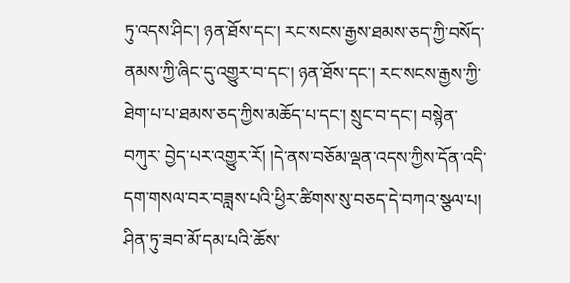ཏུ་འདས་ཤིང་། ཉན་ཐོས་དང་། རང་སངས་རྒྱས་ཐམས་ཅད་ཀྱི་བསོད་ནམས་ཀྱི་ཞིང་དུ་འགྱུར་བ་དང་། ཉན་ཐོས་དང་། རང་སངས་རྒྱས་ཀྱི་ཐེག་པ་པ་ཐམས་ཅད་ཀྱིས་མཆོད་པ་དང་། སྲུང་བ་དང་། བསྙེན་བཀུར་ བྱེད་པར་འགྱུར་རོ། །དེ་ནས་བཅོམ་ལྡན་འདས་ཀྱིས་དོན་འདི་དག་གསལ་བར་བཟླས་པའི་ཕྱིར་ཚིགས་སུ་བཅད་དེ་བཀའ་སྩལ་པ། ཤིན་ཏུ་ཟབ་མོ་དམ་པའི་ཆོས་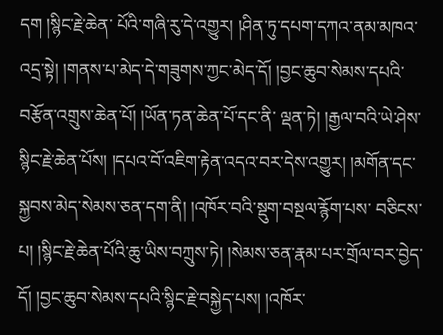དག །སྙིང་རྗེ་ཆེན་ པོའི་གཞི་རུ་དེ་འགྱུར། །ཤིན་ཏུ་དཔག་དཀའ་ནམ་མཁའ་འདྲ་སྟེ། །གནས་པ་མེད་དེ་གཟུགས་ཀྱང་མེད་དོ། །བྱང་ཆུབ་སེམས་དཔའི་བརྩོན་འགྲུས་ཆེན་པོ། །ཡོན་ཏན་ཆེན་པོ་དང་ནི་ ལྡན་ཏེ། །རྒྱལ་བའི་ཡེ་ཤེས་སྙིང་རྗེ་ཆེན་པོས། །དཔའ་བོ་འཇིག་རྟེན་འདའ་བར་དེས་འགྱུར། །མགོན་དང་སྐྱབས་མེད་སེམས་ཅན་དག་ནི། །འཁོར་བའི་སྡུག་བསྔལ་རྙོག་པས་ བཅིངས་པ། །སྙིང་རྗེ་ཆེན་པོའི་ཆུ་ཡིས་བཀྲུས་ཏེ། །སེམས་ཅན་རྣམ་པར་གྲོལ་བར་བྱེད་དོ། །བྱང་ཆུབ་སེམས་དཔའི་སྙིང་རྗེ་བསྐྱེད་པས། །འཁོར་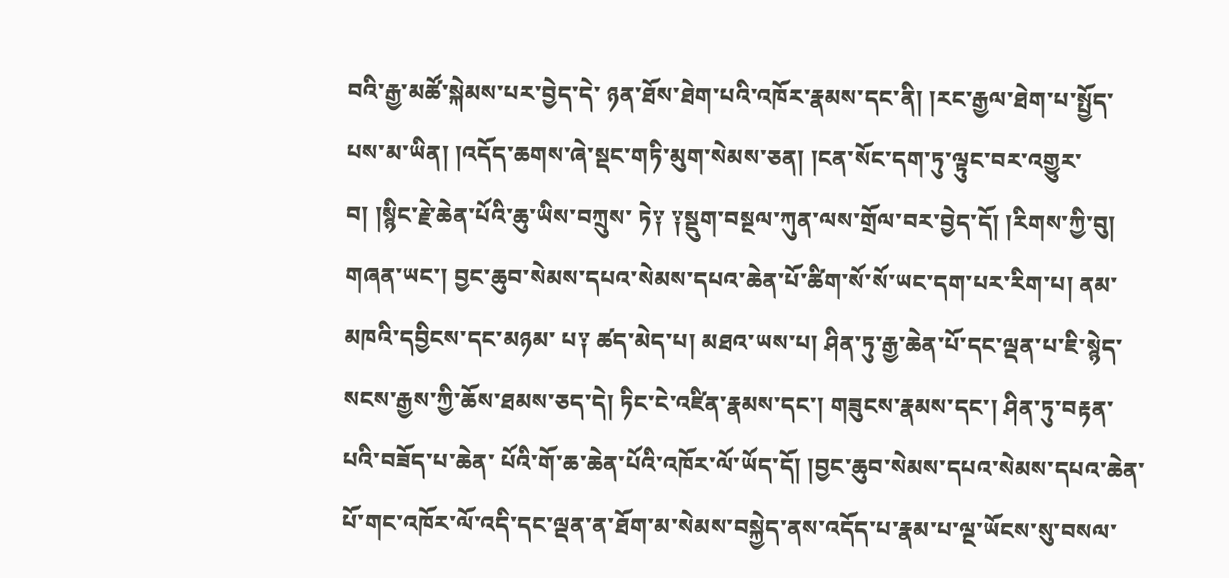བའི་རྒྱ་མཚོ་སྐེམས་པར་བྱེད་དེ་ ཉན་ཐོས་ཐེག་པའི་འཁོར་རྣམས་དང་ནི། །རང་རྒྱལ་ཐེག་པ་སྤྱོད་པས་མ་ཡིན། །འདོད་ཆགས་ཞེ་སྡང་གཏི་མུག་སེམས་ཅན། །ངན་སོང་དག་ཏུ་ལྟུང་བར་འགྱུར་བ། །སྙིང་རྗེ་ཆེན་པོའི་ཆུ་ཡིས་བཀྲུས་ ཏེ༑ ༑སྡུག་བསྔལ་ཀུན་ལས་གྲོལ་བར་བྱེད་དོ། །རིགས་ཀྱི་བུ། གཞན་ཡང་། བྱང་ཆུབ་སེམས་དཔའ་སེམས་དཔའ་ཆེན་པོ་ཚིག་སོ་སོ་ཡང་དག་པར་རིག་པ། ནམ་མཁའི་དབྱིངས་དང་མཉམ་ པ༑ ཚད་མེད་པ། མཐའ་ཡས་པ། ཤིན་ཏུ་རྒྱ་ཆེན་པོ་དང་ལྡན་པ་ཇི་སྙེད་སངས་རྒྱས་ཀྱི་ཆོས་ཐམས་ཅད་དེ། ཏིང་ངེ་འཛིན་རྣམས་དང་། གཟུངས་རྣམས་དང་། ཤིན་ཏུ་བརྟན་པའི་བཟོད་པ་ཆེན་ པོའི་གོ་ཆ་ཆེན་པོའི་འཁོར་ལོ་ཡོད་དོ། །བྱང་ཆུབ་སེམས་དཔའ་སེམས་དཔའ་ཆེན་པོ་གང་འཁོར་ལོ་འདི་དང་ལྡན་ན་ཐོག་མ་སེམས་བསྐྱེད་ནས་འདོད་པ་རྣམ་པ་ལྔ་ཡོངས་སུ་བསལ་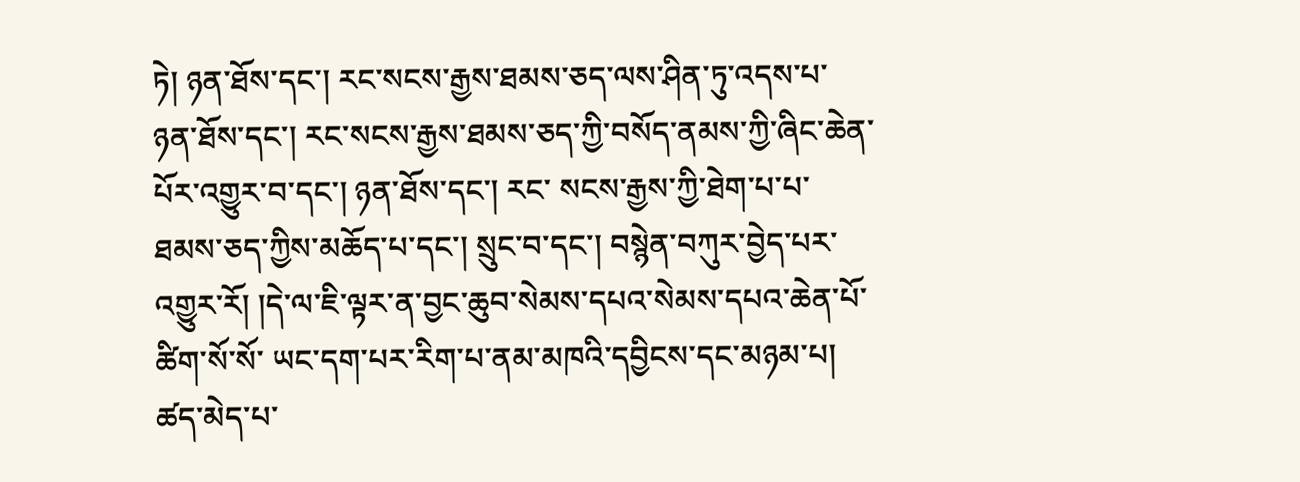ཏེ། ཉན་ཐོས་དང་། རང་སངས་རྒྱས་ཐམས་ཅད་ལས་ཤིན་ཏུ་འདས་པ་ཉན་ཐོས་དང་། རང་སངས་རྒྱས་ཐམས་ཅད་ཀྱི་བསོད་ནམས་ཀྱི་ཞིང་ཆེན་པོར་འགྱུར་བ་དང་། ཉན་ཐོས་དང་། རང་ སངས་རྒྱས་ཀྱི་ཐེག་པ་པ་ཐམས་ཅད་ཀྱིས་མཆོད་པ་དང་། སྲུང་བ་དང་། བསྙེན་བཀུར་བྱེད་པར་འགྱུར་རོ། །དེ་ལ་ཇི་ལྟར་ན་བྱང་ཆུབ་སེམས་དཔའ་སེམས་དཔའ་ཆེན་པོ་ཚིག་སོ་སོ་ ཡང་དག་པར་རིག་པ་ནམ་མཁའི་དབྱིངས་དང་མཉམ་པ། ཚད་མེད་པ་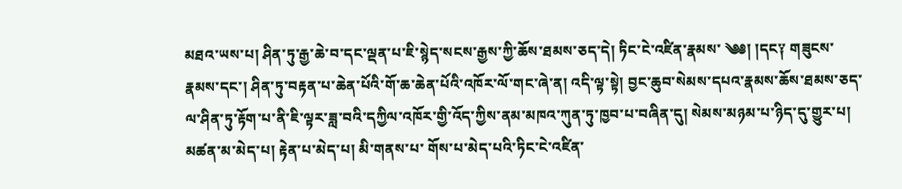མཐའ་ཡས་པ། ཤིན་ཏུ་རྒྱ་ཆེ་བ་དང་ལྡན་པ་ཇི་སྙེད་སངས་རྒྱས་ཀྱི་ཆོས་ཐམས་ཅད་དེ། ཏིང་ངེ་འཛིན་རྣམས་ ༄༅། །དང༑ གཟུངས་རྣམས་དང་། ཤིན་ཏུ་བརྟན་པ་ཆེན་པོའི་གོ་ཆ་ཆེན་པོའི་འཁོར་ལོ་གང་ཞེ་ན། འདི་ལྟ་སྟེ། བྱང་ཆུབ་སེམས་དཔའ་རྣམས་ཆོས་ཐམས་ཅད་ ལ་ཤིན་ཏུ་རྟོག་པ་ནི་ཇི་ལྟར་ཟླ་བའི་དཀྱིལ་འཁོར་གྱི་འོད་ཀྱིས་ནམ་མཁའ་ཀུན་ཏུ་ཁྱབ་པ་བཞིན་དུ། སེམས་མཉམ་པ་ཉིད་དུ་གྱུར་པ། མཚན་མ་མེད་པ། རྟེན་པ་མེད་པ། མི་གནས་པ་ གོས་པ་མེད་པའི་ཏིང་ངེ་འཛིན་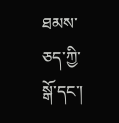ཐམས་ཅད་ཀྱི་སྒོ་དང་།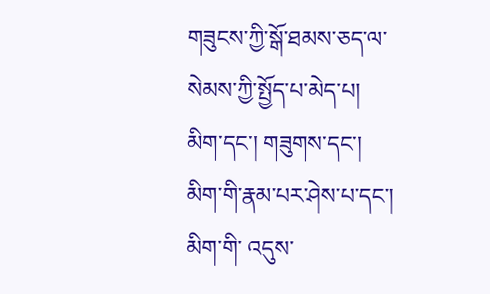གཟུངས་ཀྱི་སྒོ་ཐམས་ཅད་ལ་སེམས་ཀྱི་སྤྱོད་པ་མེད་པ། མིག་དང་། གཟུགས་དང་། མིག་གི་རྣམ་པར་ཤེས་པ་དང་། མིག་གི་ འདུས་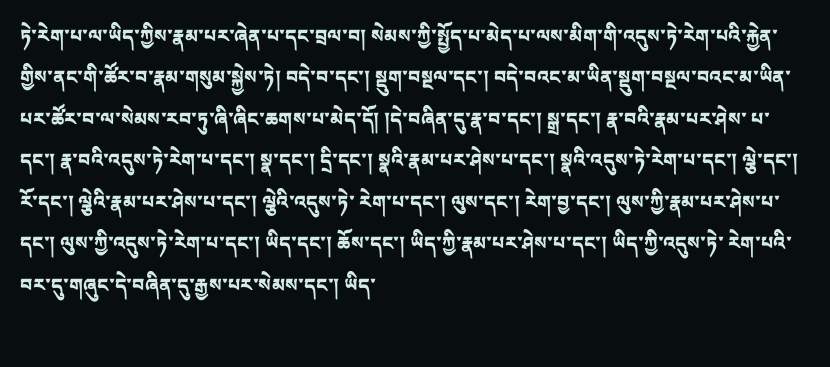ཏེ་རེག་པ་ལ་ཡིད་ཀྱིས་རྣམ་པར་ཞེན་པ་དང་བྲལ་བ། སེམས་ཀྱི་སྤྱོད་པ་མེད་པ་ལས་མིག་གི་འདུས་ཏེ་རེག་པའི་རྐྱེན་གྱིས་ནང་གི་ཚོར་བ་རྣམ་གསུམ་སྐྱེས་ཏེ། བདེ་བ་དང་། སྡུག་བསྔལ་དང་། བདེ་བའང་མ་ཡིན་སྡུག་བསྔལ་བའང་མ་ཡིན་པར་ཚོར་བ་ལ་སེམས་རབ་ཏུ་ཞི་ཞིང་ཆགས་པ་མེད་དོ། །དེ་བཞིན་དུ་རྣ་བ་དང་། སྒྲ་དང་། རྣ་བའི་རྣམ་པར་ཤེས་ པ་དང་། རྣ་བའི་འདུས་ཏེ་རེག་པ་དང་། སྣ་དང་། དྲི་དང་། སྣའི་རྣམ་པར་ཤེས་པ་དང་། སྣའི་འདུས་ཏེ་རེག་པ་དང་། ལྕེ་དང་། རོ་དང་། ལྕེའི་རྣམ་པར་ཤེས་པ་དང་། ལྕེའི་འདུས་ཏེ་ རེག་པ་དང་། ལུས་དང་། རེག་བྱ་དང་། ལུས་ཀྱི་རྣམ་པར་ཤེས་པ་དང་། ལུས་ཀྱི་འདུས་ཏེ་རེག་པ་དང་། ཡིད་དང་། ཆོས་དང་། ཡིད་ཀྱི་རྣམ་པར་ཤེས་པ་དང་། ཡིད་ཀྱི་འདུས་ཏེ་ རེག་པའི་བར་དུ་གཞུང་དེ་བཞིན་དུ་རྒྱས་པར་སེམས་དང་། ཡིད་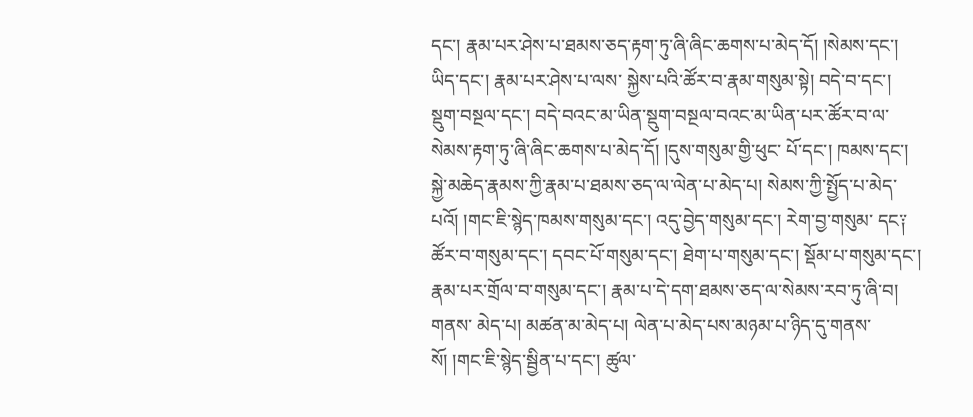དང་། རྣམ་པར་ཤེས་པ་ཐམས་ཅད་རྟག་ཏུ་ཞི་ཞིང་ཆགས་པ་མེད་དོ། །སེམས་དང་། ཡིད་དང་། རྣམ་པར་ཤེས་པ་ལས་ སྐྱེས་པའི་ཚོར་བ་རྣམ་གསུམ་སྟེ། བདེ་བ་དང་། སྡུག་བསྔལ་དང་། བདེ་བའང་མ་ཡིན་སྡུག་བསྔལ་བའང་མ་ཡིན་པར་ཚོར་བ་ལ་སེམས་རྟག་ཏུ་ཞི་ཞིང་ཆགས་པ་མེད་དོ། །དུས་གསུམ་གྱི་ཕུང་ པོ་དང་། ཁམས་དང་། སྐྱེ་མཆེད་རྣམས་ཀྱི་རྣམ་པ་ཐམས་ཅད་ལ་ལེན་པ་མེད་པ། སེམས་ཀྱི་སྤྱོད་པ་མེད་པའོ། །གང་ཇི་སྙེད་ཁམས་གསུམ་དང་། འདུ་བྱེད་གསུམ་དང་། རེག་བྱ་གསུམ་ དང༑ ཚོར་བ་གསུམ་དང་། དབང་པོ་གསུམ་དང་། ཐེག་པ་གསུམ་དང་། སྡོམ་པ་གསུམ་དང་། རྣམ་པར་གྲོལ་བ་གསུམ་དང་། རྣམ་པ་དེ་དག་ཐམས་ཅད་ལ་སེམས་རབ་ཏུ་ཞི་བ། གནས་ མེད་པ། མཚན་མ་མེད་པ། ལེན་པ་མེད་པས་མཉམ་པ་ཉིད་དུ་གནས་སོ། །གང་ཇི་སྙེད་སྦྱིན་པ་དང་། ཚུལ་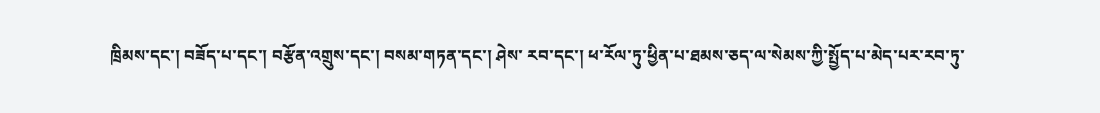ཁྲིམས་དང་། བཟོད་པ་དང་། བརྩོན་འགྲུས་དང་། བསམ་གཏན་དང་། ཤེས་ རབ་དང་། ཕ་རོལ་ཏུ་ཕྱིན་པ་ཐམས་ཅད་ལ་སེམས་ཀྱི་སྤྱོད་པ་མེད་པར་རབ་ཏུ་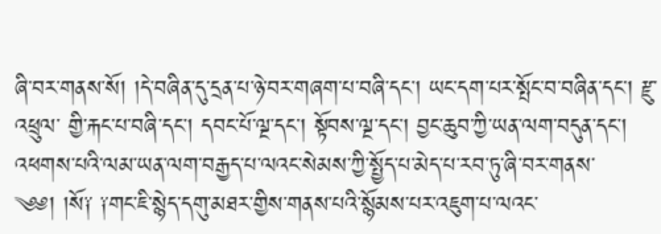ཞི་བར་གནས་སོ། །དེ་བཞིན་དུ་དྲན་པ་ཉེ་བར་གཞག་པ་བཞི་དང་། ཡང་དག་པར་སྤོང་བ་བཞིན་དང་། རྫུ་འཕྲུལ་ གྱི་རྐང་པ་བཞི་དང་། དབང་པོ་ལྔ་དང་། སྟོབས་ལྔ་དང་། བྱང་ཆུབ་ཀྱི་ཡན་ལག་བདུན་དང་། འཕགས་པའི་ལམ་ཡན་ལག་བརྒྱད་པ་ལའང་སེམས་ཀྱི་སྤྱོད་པ་མེད་པ་རབ་ཏུ་ཞི་བར་གནས་ ༄༅། །སོ༑ ༑གང་ཇི་སྙེད་དགུ་མཐར་གྱིས་གནས་པའི་སྙོམས་པར་འཇུག་པ་ལའང་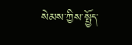སེམས་ཀྱིས་སྤྱོད་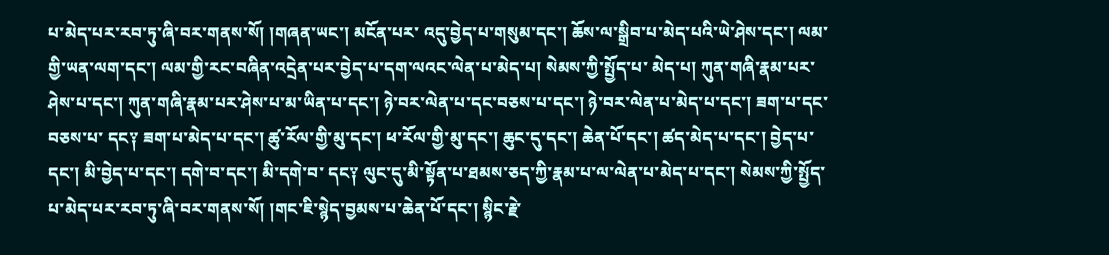པ་མེད་པར་རབ་ཏུ་ཞི་བར་གནས་སོ། །གཞན་ཡང་། མངོན་པར་ འདུ་བྱེད་པ་གསུམ་དང་། ཆོས་ལ་སྒྲིབ་པ་མེད་པའི་ཡེ་ཤེས་དང་། ལམ་གྱི་ཡན་ལག་དང་། ལམ་གྱི་རང་བཞིན་འདྲེན་པར་བྱེད་པ་དག་ལའང་ལེན་པ་མེད་པ། སེམས་ཀྱི་སྤྱོད་པ་ མེད་པ། ཀུན་གཞི་རྣམ་པར་ཤེས་པ་དང་། ཀུན་གཞི་རྣམ་པར་ཤེས་པ་མ་ཡིན་པ་དང་། ཉེ་བར་ལེན་པ་དང་བཅས་པ་དང་། ཉེ་བར་ལེན་པ་མེད་པ་དང་། ཟག་པ་དང་བཅས་པ་ དང༑ ཟག་པ་མེད་པ་དང་། ཚུ་རོལ་གྱི་མུ་དང་། ཕ་རོལ་གྱི་མུ་དང་། ཆུང་དུ་དང་། ཆེན་པོ་དང་། ཚད་མེད་པ་དང་། བྱེད་པ་དང་། མི་བྱེད་པ་དང་། དགེ་བ་དང་། མི་དགེ་བ་ དང༑ ལུང་དུ་མི་སྟོན་པ་ཐམས་ཅད་ཀྱི་རྣམ་པ་ལ་ལེན་པ་མེད་པ་དང་། སེམས་ཀྱི་སྤྱོད་པ་མེད་པར་རབ་ཏུ་ཞི་བར་གནས་སོ། །གང་ཇི་སྙེད་བྱམས་པ་ཆེན་པོ་དང་། སྙིང་རྗེ་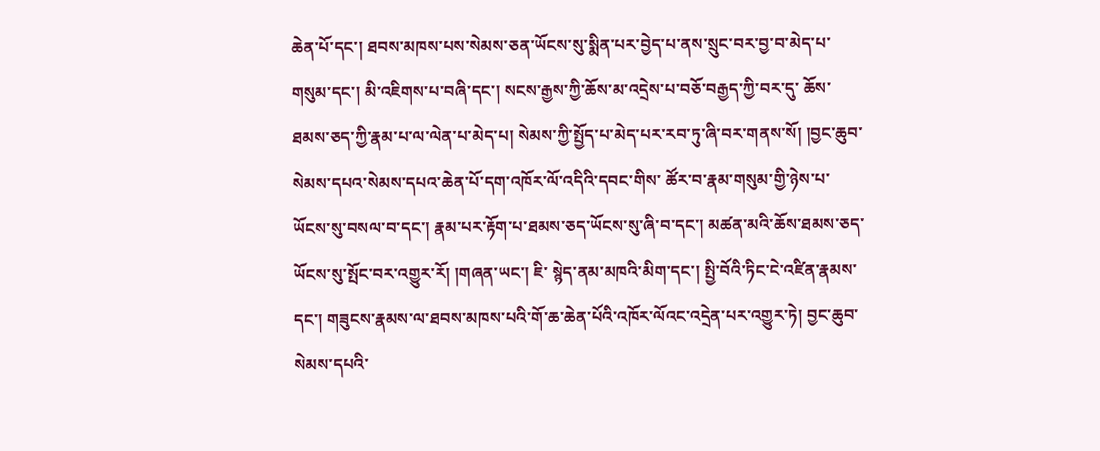ཆེན་པོ་དང་། ཐབས་མཁས་པས་སེམས་ཅན་ཡོངས་སུ་སྨིན་པར་བྱེད་པ་ནས་སྲུང་བར་བྱ་བ་མེད་པ་གསུམ་དང་། མི་འཇིགས་པ་བཞི་དང་། སངས་རྒྱས་ཀྱི་ཆོས་མ་འདྲེས་པ་བཅོ་བརྒྱད་ཀྱི་བར་དུ་ ཆོས་ཐམས་ཅད་ཀྱི་རྣམ་པ་ལ་ལེན་པ་མེད་པ། སེམས་ཀྱི་སྤྱོད་པ་མེད་པར་རབ་ཏུ་ཞི་བར་གནས་སོ། །བྱང་ཆུབ་སེམས་དཔའ་སེམས་དཔའ་ཆེན་པོ་དག་འཁོར་ལོ་འདིའི་དབང་གིས་ ཚོར་བ་རྣམ་གསུམ་གྱི་ཉེས་པ་ཡོངས་སུ་བསལ་བ་དང་། རྣམ་པར་རྟོག་པ་ཐམས་ཅད་ཡོངས་སུ་ཞི་བ་དང་། མཚན་མའི་ཆོས་ཐམས་ཅད་ཡོངས་སུ་སྤོང་བར་འགྱུར་རོ། །གཞན་ཡང་། ཇི་ སྙེད་ནམ་མཁའི་མིག་དང་། སྤྱི་བོའི་ཏིང་ངེ་འཛིན་རྣམས་དང་། གཟུངས་རྣམས་ལ་ཐབས་མཁས་པའི་གོ་ཆ་ཆེན་པོའི་འཁོར་ལོའང་འདྲེན་པར་འགྱུར་ཏེ། བྱང་ཆུབ་སེམས་དཔའི་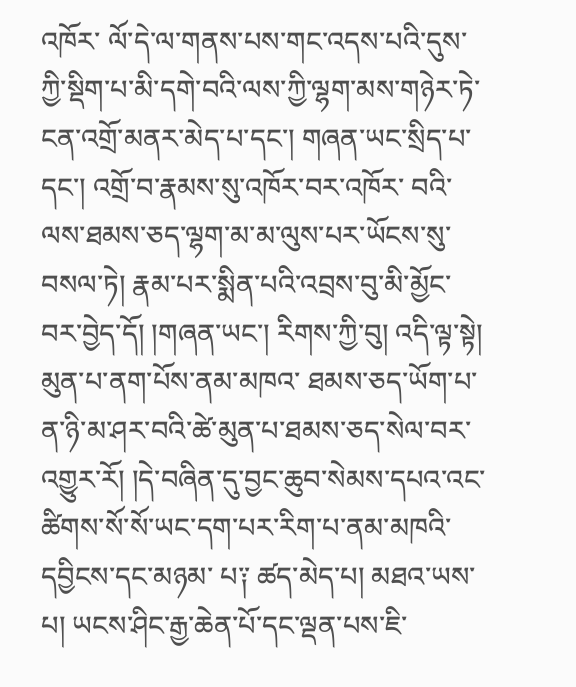འཁོར་ ལོ་དེ་ལ་གནས་པས་གང་འདས་པའི་དུས་ཀྱི་སྡིག་པ་མི་དགེ་བའི་ལས་ཀྱི་ལྷག་མས་གཉེར་ཏེ་ངན་འགྲོ་མནར་མེད་པ་དང་། གཞན་ཡང་སྲིད་པ་དང་། འགྲོ་བ་རྣམས་སུ་འཁོར་བར་འཁོར་ བའི་ལས་ཐམས་ཅད་ལྷག་མ་མ་ལུས་པར་ཡོངས་སུ་བསལ་ཏེ། རྣམ་པར་སྨིན་པའི་འབྲས་བུ་མི་མྱོང་བར་བྱེད་དོ། །གཞན་ཡང་། རིགས་ཀྱི་བུ། འདི་ལྟ་སྟེ། མུན་པ་ནག་པོས་ནམ་མཁའ་ ཐམས་ཅད་ཡོག་པ་ན་ཉི་མ་ཤར་བའི་ཚེ་མུན་པ་ཐམས་ཅད་སེལ་བར་འགྱུར་རོ། །དེ་བཞིན་དུ་བྱང་ཆུབ་སེམས་དཔའ་འང་ཚིགས་སོ་སོ་ཡང་དག་པར་རིག་པ་ནམ་མཁའི་དབྱིངས་དང་མཉམ་ པ༑ ཚད་མེད་པ། མཐའ་ཡས་པ། ཡངས་ཤིང་རྒྱ་ཆེན་པོ་དང་ལྡན་པས་ཇི་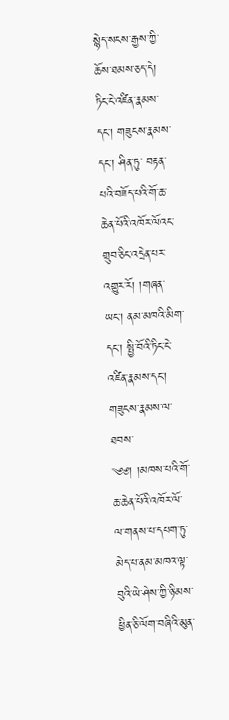སྙེད་སངས་རྒྱས་ཀྱི་ཆོས་ཐམས་ཅད་དེ། ཏིང་ངེ་འཛིན་རྣམས་དང་། གཟུངས་རྣམས་དང་། ཤིན་ཏུ་ བརྟན་པའི་བཟོད་པའི་གོ་ཆ་ཆེན་པོའི་འཁོར་ལོའང་གྲུབ་ཅིང་འདྲེན་པར་འགྱུར་རོ། །གཞན་ཡང་། ནམ་མཁའི་མིག་དང་། སྤྱི་བོའི་ཏིང་ངེ་འཛིན་རྣམས་དང་། གཟུངས་རྣམས་ལ་ཐབས་ ༄༅། །མཁས་པའི་གོ་ཆ་ཆེན་པོའི་འཁོར་ལོ་ལ་གནས་པ་དཔག་ཏུ་མེད་པ་ནམ་མཁའ་ལྟ་བུའི་ཡེ་ཤེས་ཀྱི་ཉི་མས་ཕྱིན་ཅི་ལོག་བཞིའི་མུན་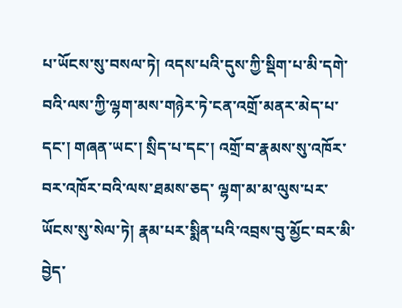པ་ཡོངས་སུ་བསལ་ཏེ། འདས་པའི་དུས་ཀྱི་སྡིག་པ་མི་དགེ་བའི་ལས་ཀྱི་ལྷག་མས་གཉེར་ཏེ་ངན་འགྲོ་མནར་མེད་པ་དང་། གཞན་ཡང་། སྲིད་པ་དང་། འགྲོ་བ་རྣམས་སུ་འཁོར་བར་འཁོར་བའི་ལས་ཐམས་ཅད་ ལྷག་མ་མ་ལུས་པར་ཡོངས་སུ་སེལ་ཏེ། རྣམ་པར་སྨིན་པའི་འབྲས་བུ་མྱོང་བར་མི་བྱེད་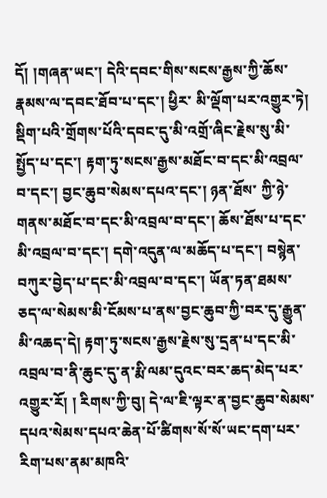དོ། །གཞན་ཡང་། དེའི་དབང་གིས་སངས་རྒྱས་ཀྱི་ཆོས་རྣམས་ལ་དབང་ཐོབ་པ་དང་། ཕྱིར་ མི་ལྡོག་པར་འགྱུར་ཏེ། སྡིག་པའི་གྲོགས་པོའི་དབང་དུ་མི་འགྲོ་ཞིང་རྗེས་སུ་མི་སྤྱོད་པ་དང་། རྟག་ཏུ་སངས་རྒྱས་མཐོང་བ་དང་མི་འབྲལ་བ་དང་། བྱང་ཆུབ་སེམས་དཔའ་དང་། ཉན་ཐོས་ ཀྱི་ཉེ་གནས་མཐོང་བ་དང་མི་འབྲལ་བ་དང་། ཆོས་ཐོས་པ་དང་མི་འབྲལ་བ་དང་། དགེ་འདུན་ལ་མཆོད་པ་དང་། བསྙེན་བཀུར་བྱེད་པ་དང་མི་འབྲལ་བ་དང་། ཡོན་ཏན་ཐམས་ ཅད་ལ་སེམས་མི་ངོམས་པ་ནས་བྱང་ཆུབ་ཀྱི་བར་དུ་རྒྱུན་མི་འཆད་དེ། རྟག་ཏུ་སངས་རྒྱས་རྗེས་སུ་དྲན་པ་དང་མི་འབྲལ་བ་ནི་ཆུང་དུ་ན་རྨི་ལམ་དུའང་བར་ཆད་མེད་པར་འགྱུར་རོ། ། རིགས་ཀྱི་བུ། དེ་ལ་ཇི་ལྟར་ན་བྱང་ཆུབ་སེམས་དཔའ་སེམས་དཔའ་ཆེན་པོ་ཚིགས་སོ་སོ་ཡང་དག་པར་རིག་པས་ནམ་མཁའི་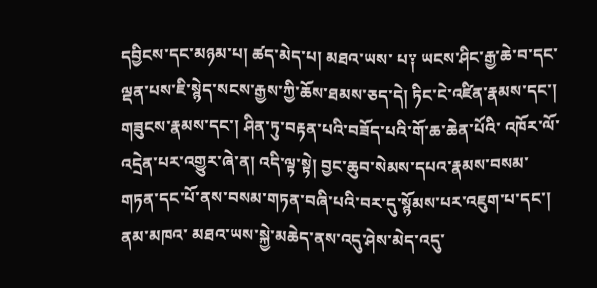དབྱིངས་དང་མཉམ་པ། ཚད་མེད་པ། མཐའ་ཡས་ པ༑ ཡངས་ཤིང་རྒྱ་ཆེ་བ་དང་ལྡན་པས་ཇི་སྙེད་སངས་རྒྱས་ཀྱི་ཆོས་ཐམས་ཅད་དེ། ཏིང་ངེ་འཛིན་རྣམས་དང་། གཟུངས་རྣམས་དང་། ཤིན་ཏུ་བརྟན་པའི་བཟོད་པའི་གོ་ཆ་ཆེན་པོའི་ འཁོར་ལོ་འདྲེན་པར་འགྱུར་ཞེ་ན། འདི་ལྟ་སྟེ། བྱང་ཆུབ་སེམས་དཔའ་རྣམས་བསམ་གཏན་དང་པོ་ནས་བསམ་གཏན་བཞི་པའི་བར་དུ་སྙོམས་པར་འཇུག་པ་དང་། ནམ་མཁའ་ མཐའ་ཡས་སྐྱེ་མཆེད་ནས་འདུ་ཤེས་མེད་འདུ་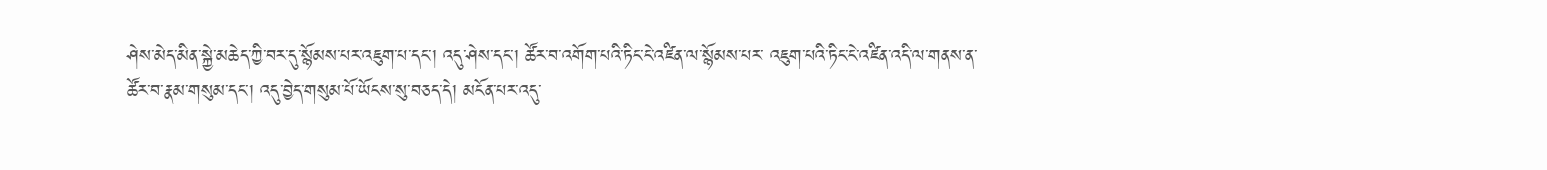ཤེས་མེད་མིན་སྐྱེ་མཆེད་ཀྱི་བར་དུ་སྙོམས་པར་འཇུག་པ་དང་། འདུ་ཤེས་དང་། ཚོར་བ་འགོག་པའི་ཏིང་ངེ་འཛིན་ལ་སྙོམས་པར་ འཇུག་པའི་ཏིང་ངེ་འཛིན་འདི་ལ་གནས་ན་ཚོར་བ་རྣམ་གསུམ་དང་། འདུ་བྱེད་གསུམ་པོ་ཡོངས་སུ་བཅད་དེ། མངོན་པར་འདུ་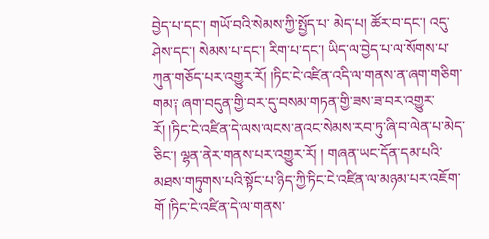བྱེད་པ་དང་། གཡོ་བའི་སེམས་ཀྱི་སྤྱོད་པ་ མེད་པ། ཚོར་བ་དང་། འདུ་ཤེས་དང་། སེམས་པ་དང་། རིག་པ་དང་། ཡིད་ལ་བྱེད་པ་ལ་སོགས་པ་ཀུན་གཅོད་པར་འགྱུར་རོ། །ཏིང་ངེ་འཛིན་འདི་ལ་གནས་ན་ཞག་གཅིག་ གམ༑ ཞག་བདུན་གྱི་བར་དུ་བསམ་གཏན་གྱི་ཟས་ཟ་བར་འགྱུར་རོ། །ཏིང་ངེ་འཛིན་དེ་ལས་ལངས་ནའང་སེམས་རབ་ཏུ་ཞི་བ་ལེན་པ་མེད་ཅིང་། ལྷན་ནེར་གནས་པར་འགྱུར་རོ། ། གཞན་ཡང་དོན་དམ་པའི་མཐས་གཏུགས་པའི་སྟོང་པ་ཉིད་ཀྱི་ཏིང་ངེ་འཛིན་ལ་མཉམ་པར་འཇོག་གོ །ཏིང་ངེ་འཛིན་དེ་ལ་གནས་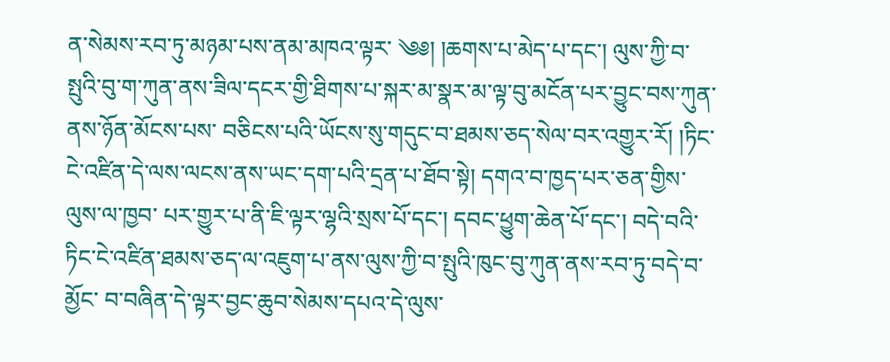ན་སེམས་རབ་ཏུ་མཉམ་པས་ནམ་མཁའ་ལྟར་ ༄༅། །ཆགས་པ་མེད་པ་དང་། ལུས་ཀྱི་བ་སྤུའི་བུ་ག་ཀུན་ནས་ཟིལ་དངར་གྱི་ཐིགས་པ་སྐར་མ་སྣར་མ་ལྟ་བུ་མངོན་པར་བྱུང་བས་ཀུན་ནས་ཉོན་མོངས་པས་ བཅིངས་པའི་ཡོངས་སུ་གདུང་བ་ཐམས་ཅད་སེལ་བར་འགྱུར་རོ། །ཏིང་ངེ་འཛིན་དེ་ལས་ལངས་ནས་ཡང་དག་པའི་དྲན་པ་ཐོབ་སྟེ། དགའ་བ་ཁྱད་པར་ཅན་གྱིས་ལུས་ལ་ཁྱབ་ པར་གྱུར་པ་ནི་ཇི་ལྟར་ལྷའི་སྲས་པོ་དང་། དབང་ཕྱུག་ཆེན་པོ་དང་། བདེ་བའི་ཏིང་ངེ་འཛིན་ཐམས་ཅད་ལ་འཇུག་པ་ནས་ལུས་ཀྱི་བ་སྤུའི་ཁུང་བུ་ཀུན་ནས་རབ་ཏུ་བདེ་བ་མྱོང་ བ་བཞིན་དེ་ལྟར་བྱང་ཆུབ་སེམས་དཔའ་དེ་ལུས་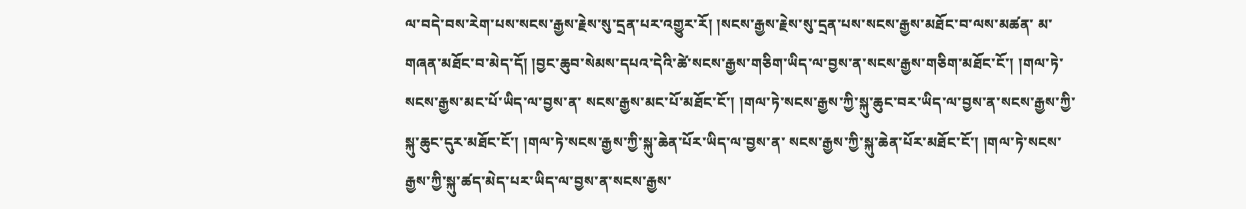ལ་བདེ་བས་རེག་པས་སངས་རྒྱས་རྗེས་སུ་དྲན་པར་འགྱུར་རོ། །སངས་རྒྱས་རྗེས་སུ་དྲན་པས་སངས་རྒྱས་མཐོང་བ་ལས་མཚན་ མ་གཞན་མཐོང་བ་མེད་དོ། །བྱང་ཆུབ་སེམས་དཔའ་དེའི་ཚེ་སངས་རྒྱས་གཅིག་ཡིད་ལ་བྱས་ན་སངས་རྒྱས་གཅིག་མཐོང་ངོ་། །གལ་ཏེ་སངས་རྒྱས་མང་པོ་ཡིད་ལ་བྱས་ན་ སངས་རྒྱས་མང་པོ་མཐོང་ངོ་། །གལ་ཏེ་སངས་རྒྱས་ཀྱི་སྐུ་ཆུང་བར་ཡིད་ལ་བྱས་ན་སངས་རྒྱས་ཀྱི་སྐུ་ཆུང་དུར་མཐོང་ངོ་། །གལ་ཏེ་སངས་རྒྱས་ཀྱི་སྐུ་ཆེན་པོར་ཡིད་ལ་བྱས་ན་ སངས་རྒྱས་ཀྱི་སྐུ་ཆེན་པོར་མཐོང་ངོ་། །གལ་ཏེ་སངས་རྒྱས་ཀྱི་སྐུ་ཚད་མེད་པར་ཡིད་ལ་བྱས་ན་སངས་རྒྱས་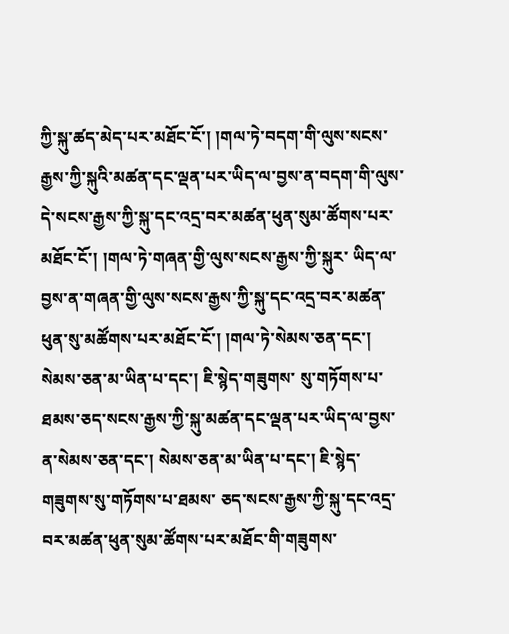ཀྱི་སྐུ་ཚད་མེད་པར་མཐོང་ངོ་། །གལ་ཏེ་བདག་གི་ལུས་སངས་ རྒྱས་ཀྱི་སྐུའི་མཚན་དང་ལྡན་པར་ཡིད་ལ་བྱས་ན་བདག་གི་ལུས་དེ་སངས་རྒྱས་ཀྱི་སྐུ་དང་འདྲ་བར་མཚན་ཕུན་སུམ་ཚོགས་པར་མཐོང་ངོ་། །གལ་ཏེ་གཞན་གྱི་ལུས་སངས་རྒྱས་ཀྱི་སྐུར་ ཡིད་ལ་བྱས་ན་གཞན་གྱི་ལུས་སངས་རྒྱས་ཀྱི་སྐུ་དང་འདྲ་བར་མཚན་ཕུན་སུ་མཚོགས་པར་མཐོང་ངོ་། །གལ་ཏེ་སེམས་ཅན་དང་། སེམས་ཅན་མ་ཡིན་པ་དང་། ཇི་སྙེད་གཟུགས་ སུ་གཏོགས་པ་ཐམས་ཅད་སངས་རྒྱས་ཀྱི་སྐུ་མཚན་དང་ལྡན་པར་ཡིད་ལ་བྱས་ན་སེམས་ཅན་དང་། སེམས་ཅན་མ་ཡིན་པ་དང་། ཇི་སྙེད་གཟུགས་སུ་གཏོགས་པ་ཐམས་ ཅད་སངས་རྒྱས་ཀྱི་སྐུ་དང་འདྲ་བར་མཚན་ཕུན་སུམ་ཚོགས་པར་མཐོང་གི་གཟུགས་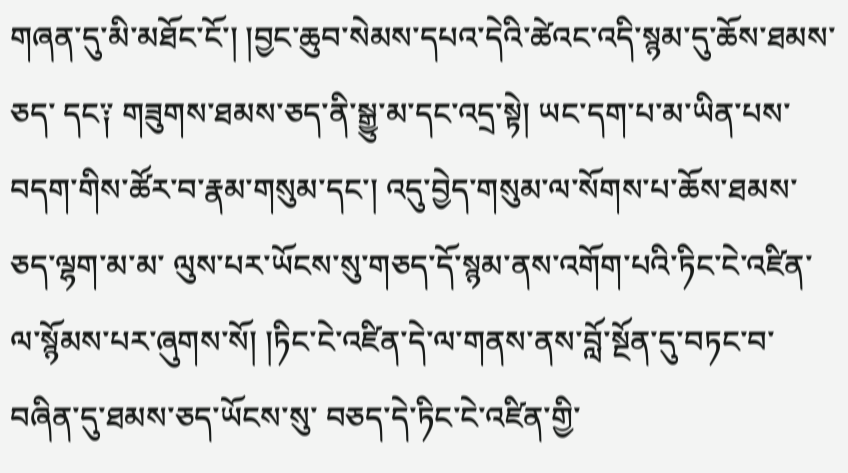གཞན་དུ་མི་མཐོང་ངོ་། །བྱང་ཆུབ་སེམས་དཔའ་དེའི་ཚེའང་འདི་སྙམ་དུ་ཆོས་ཐམས་ཅད་ དང༑ གཟུགས་ཐམས་ཅད་ནི་སྒྱུ་མ་དང་འདྲ་སྟེ། ཡང་དག་པ་མ་ཡིན་པས་བདག་གིས་ཚོར་བ་རྣམ་གསུམ་དང་། འདུ་བྱེད་གསུམ་ལ་སོགས་པ་ཆོས་ཐམས་ཅད་ལྷག་མ་མ་ ལུས་པར་ཡོངས་སུ་གཅད་དོ་སྙམ་ནས་འགོག་པའི་ཏིང་ངེ་འཛིན་ལ་སྙོམས་པར་ཞུགས་སོ། །ཏིང་ངེ་འཛིན་དེ་ལ་གནས་ནས་བློ་སྔོན་དུ་བཏང་བ་བཞིན་དུ་ཐམས་ཅད་ཡོངས་སུ་ བཅད་དེ་ཏིང་ངེ་འཛིན་གྱི་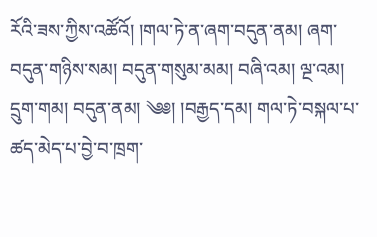རོའི་ཟས་ཀྱིས་འཚོའོ། །གལ་ཏེ་ན་ཞག་བདུན་ནམ། ཞག་བདུན་གཉིས་སམ། བདུན་གསུམ་མམ། བཞི་འམ། ལྔ་འམ། དྲུག་གམ། བདུན་ནམ། ༄༅། །བརྒྱད་དམ། གལ་ཏེ་བསྐལ་པ་ཚད་མེད་པ་བྱེ་བ་ཁྲག་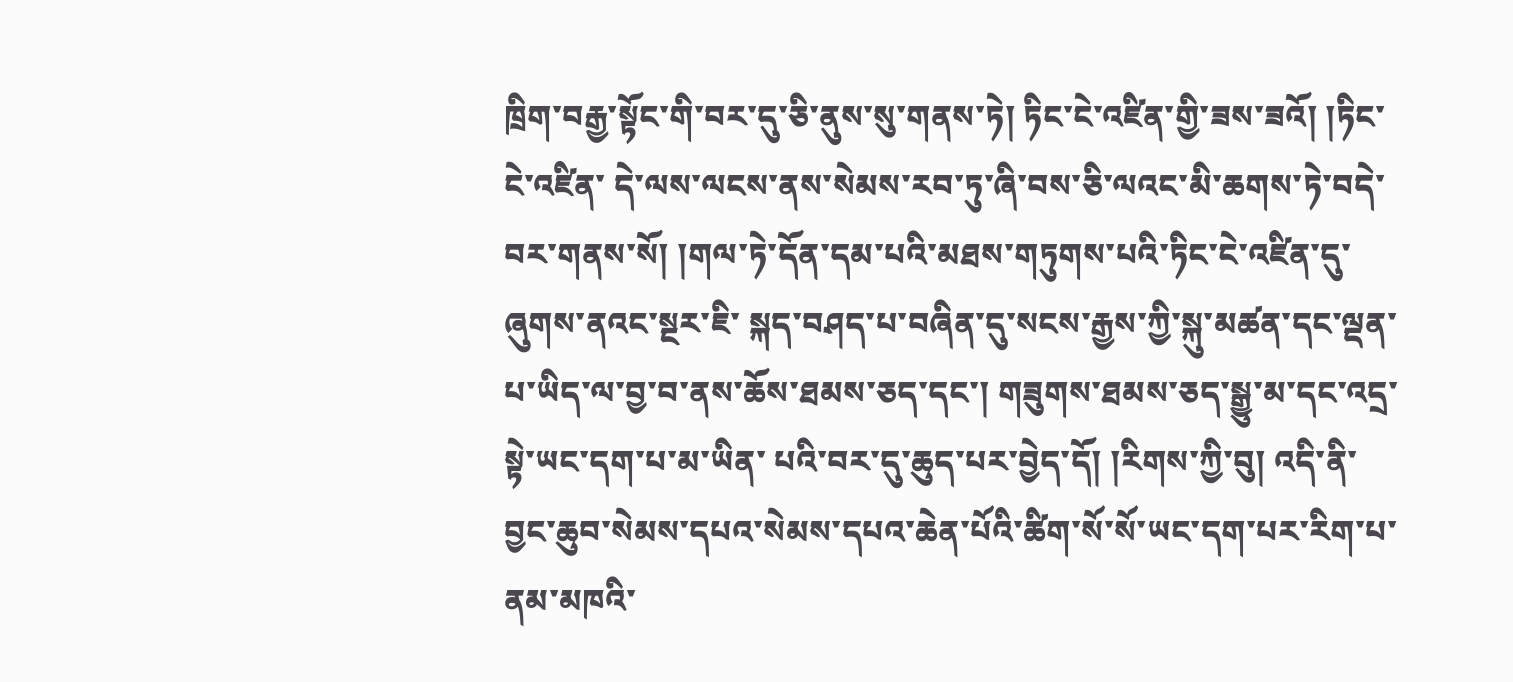ཁྲིག་བརྒྱ་སྟོང་གི་བར་དུ་ཅི་ནུས་སུ་གནས་ཏེ། ཏིང་ངེ་འཛིན་གྱི་ཟས་ཟའོ། །ཏིང་ངེ་འཛིན་ དེ་ལས་ལངས་ནས་སེམས་རབ་ཏུ་ཞི་བས་ཅི་ལའང་མི་ཆགས་ཏེ་བདེ་བར་གནས་སོ། །གལ་ཏེ་དོན་དམ་པའི་མཐས་གཏུགས་པའི་ཏིང་ངེ་འཛིན་དུ་ཞུགས་ནའང་སྔར་ཇི་ སྐད་བཤད་པ་བཞིན་དུ་སངས་རྒྱས་ཀྱི་སྐུ་མཚན་དང་ལྡན་པ་ཡིད་ལ་བྱ་བ་ནས་ཆོས་ཐམས་ཅད་དང་། གཟུགས་ཐམས་ཅད་སྒྱུ་མ་དང་འདྲ་སྟེ་ཡང་དག་པ་མ་ཡིན་ པའི་བར་དུ་ཆུད་པར་བྱེད་དོ། །རིགས་ཀྱི་བུ། འདི་ནི་བྱང་ཆུབ་སེམས་དཔའ་སེམས་དཔའ་ཆེན་པོའི་ཚིག་སོ་སོ་ཡང་དག་པར་རིག་པ་ནམ་མཁའི་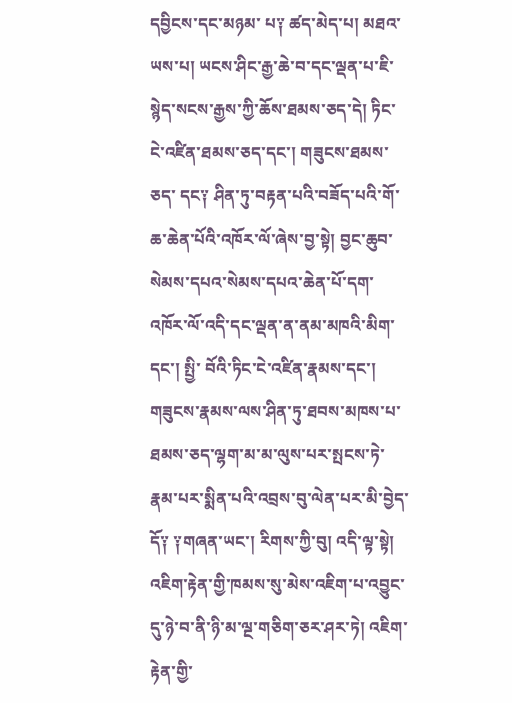དབྱིངས་དང་མཉམ་ པ༑ ཚད་མེད་པ། མཐའ་ཡས་པ། ཡངས་ཤིང་རྒྱ་ཆེ་བ་དང་ལྡན་པ་ཇི་སྙེད་སངས་རྒྱས་ཀྱི་ཆོས་ཐམས་ཅད་དེ། ཏིང་ངེ་འཛིན་ཐམས་ཅད་དང་། གཟུངས་ཐམས་ཅད་ དང༑ ཤིན་ཏུ་བརྟན་པའི་བཟོད་པའི་གོ་ཆ་ཆེན་པོའི་འཁོར་ལོ་ཞེས་བྱ་སྟེ། བྱང་ཆུབ་སེམས་དཔའ་སེམས་དཔའ་ཆེན་པོ་དག་འཁོར་ལོ་འདི་དང་ལྡན་ན་ནམ་མཁའི་མིག་དང་། སྤྱི་ བོའི་ཏིང་ངེ་འཛིན་རྣམས་དང་། གཟུངས་རྣམས་ལས་ཤིན་ཏུ་ཐབས་མཁས་པ་ཐམས་ཅད་ལྷག་མ་མ་ལུས་པར་སྤངས་ཏེ་རྣམ་པར་སྨིན་པའི་འབྲས་བུ་ལེན་པར་མི་བྱེད་ དོ༑ ༑གཞན་ཡང་། རིགས་ཀྱི་བུ། འདི་ལྟ་སྟེ། འཇིག་རྟེན་གྱི་ཁམས་སུ་མེས་འཇིག་པ་འབྱུང་དུ་ཉེ་བ་ནི་ཉི་མ་ལྔ་གཅིག་ཅར་ཤར་ཏེ། འཇིག་རྟེན་གྱི་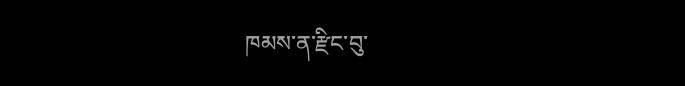ཁམས་ན་རྫིང་བུ་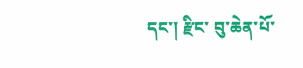དང་། རྫིང་ བུ་ཆེན་པོ་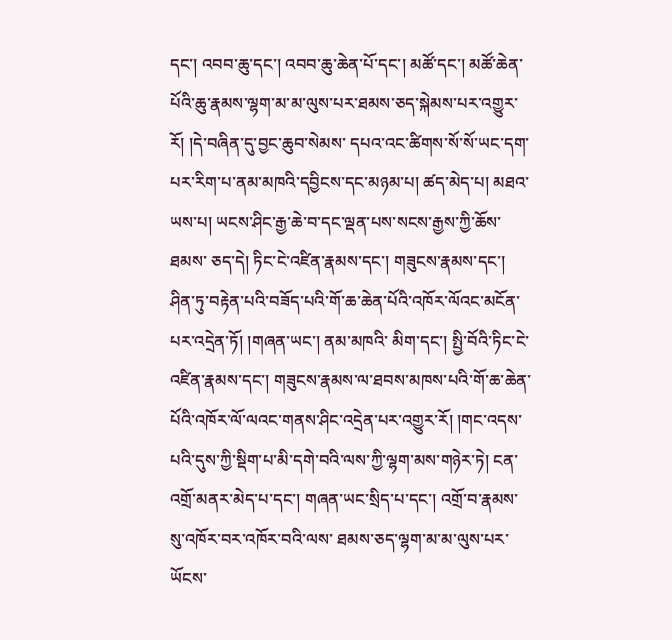དང་། འབབ་ཆུ་དང་། འབབ་ཆུ་ཆེན་པོ་དང་། མཚོ་དང་། མཚོ་ཆེན་པོའི་ཆུ་རྣམས་ལྷག་མ་མ་ལུས་པར་ཐམས་ཅད་སྐེམས་པར་འགྱུར་རོ། །དེ་བཞིན་དུ་བྱང་ཆུབ་སེམས་ དཔའ་འང་ཚིགས་སོ་སོ་ཡང་དག་པར་རིག་པ་ནམ་མཁའི་དབྱིངས་དང་མཉམ་པ། ཚད་མེད་པ། མཐའ་ཡས་པ། ཡངས་ཤིང་རྒྱ་ཆེ་བ་དང་ལྡན་པས་སངས་རྒྱས་ཀྱི་ཆོས་ཐམས་ ཅད་དེ། ཏིང་ངེ་འཛིན་རྣམས་དང་། གཟུངས་རྣམས་དང་། ཤིན་ཏུ་བརྟེན་པའི་བཟོད་པའི་གོ་ཆ་ཆེན་པོའི་འཁོར་ལོའང་མངོན་པར་འདྲེན་ཏོ། །གཞན་ཡང་། ནམ་མཁའི་ མིག་དང་། སྤྱི་བོའི་ཏིང་ངེ་འཛིན་རྣམས་དང་། གཟུངས་རྣམས་ལ་ཐབས་མཁས་པའི་གོ་ཆ་ཆེན་པོའི་འཁོར་ལོ་ལའང་གནས་ཤིང་འདྲེན་པར་འགྱུར་རོ། །གང་འདས་ པའི་དུས་ཀྱི་སྡིག་པ་མི་དགེ་བའི་ལས་ཀྱི་ལྷག་མས་གཉེར་ཏེ། ངན་འགྲོ་མནར་མེད་པ་དང་། གཞན་ཡང་སྲིད་པ་དང་། འགྲོ་བ་རྣམས་སུ་འཁོར་བར་འཁོར་བའི་ལས་ ཐམས་ཅད་ལྷག་མ་མ་ལུས་པར་ཡོངས་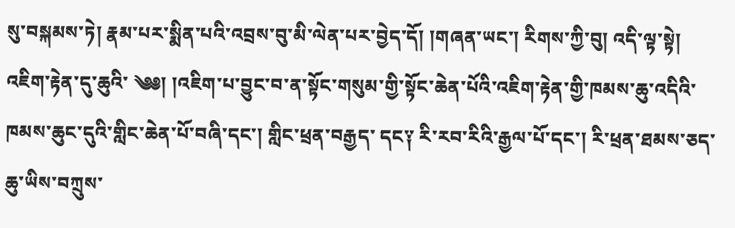སུ་བསྐམས་ཏེ། རྣམ་པར་སྨིན་པའི་འབྲས་བུ་མི་ལེན་པར་བྱེད་དོ། །གཞན་ཡང་། རིགས་ཀྱི་བུ། འདི་ལྟ་སྟེ། འཇིག་རྟེན་དུ་ཆུའི་ ༄༅། །འཇིག་པ་བྱུང་བ་ན་སྟོང་གསུམ་གྱི་སྟོང་ཆེན་པོའི་འཇིག་རྟེན་གྱི་ཁམས་ཆུ་འདིའི་ཁམས་ཆུང་དུའི་གླིང་ཆེན་པོ་བཞི་དང་། གླིང་ཕྲན་བརྒྱད་ དང༑ རི་རབ་རིའི་རྒྱལ་པོ་དང་། རི་ཕྲན་ཐམས་ཅད་ཆུ་ཡིས་བཀྲུས་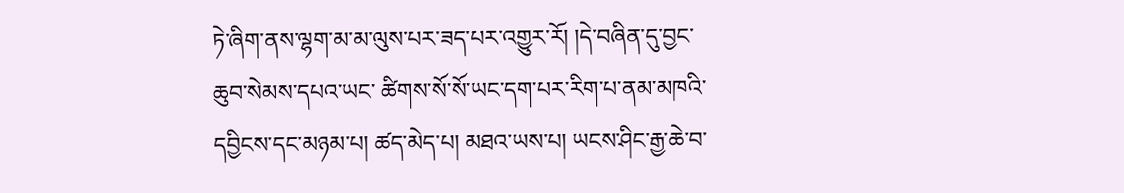ཏེ་ཞིག་ནས་ལྷག་མ་མ་ལུས་པར་ཟད་པར་འགྱུར་རོ། །དེ་བཞིན་དུ་བྱང་ཆུབ་སེམས་དཔའ་ཡང་ ཚིགས་སོ་སོ་ཡང་དག་པར་རིག་པ་ནམ་མཁའི་དབྱིངས་དང་མཉམ་པ། ཚད་མེད་པ། མཐའ་ཡས་པ། ཡངས་ཤིང་རྒྱ་ཆེ་བ་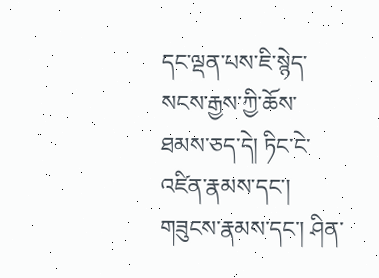དང་ལྡན་པས་ཇི་སྙེད་སངས་རྒྱས་ཀྱི་ཆོས་ ཐམས་ཅད་དེ། ཏིང་ངེ་འཛིན་རྣམས་དང་། གཟུངས་རྣམས་དང་། ཤིན་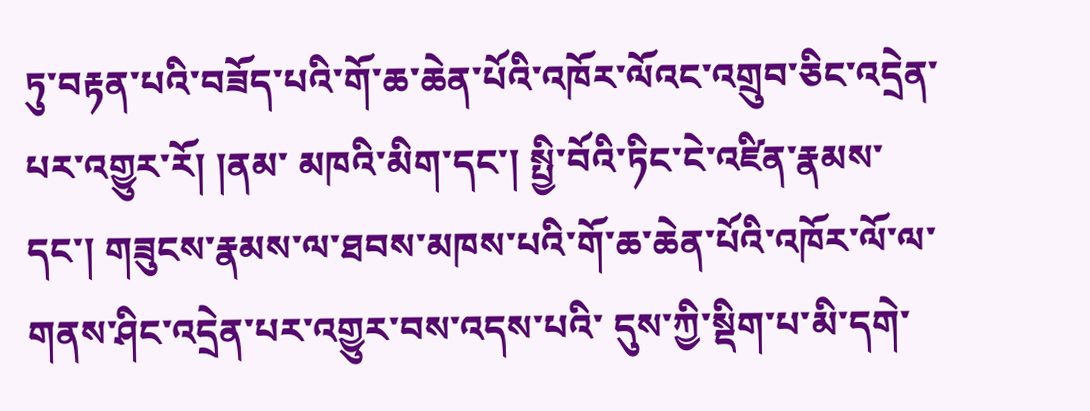ཏུ་བརྟན་པའི་བཟོད་པའི་གོ་ཆ་ཆེན་པོའི་འཁོར་ལོའང་འགྲུབ་ཅིང་འདྲེན་པར་འགྱུར་རོ། །ནམ་ མཁའི་མིག་དང་། སྤྱི་བོའི་ཏིང་ངེ་འཛིན་རྣམས་དང་། གཟུངས་རྣམས་ལ་ཐབས་མཁས་པའི་གོ་ཆ་ཆེན་པོའི་འཁོར་ལོ་ལ་གནས་ཤིང་འདྲེན་པར་འགྱུར་བས་འདས་པའི་ དུས་ཀྱི་སྡིག་པ་མི་དགེ་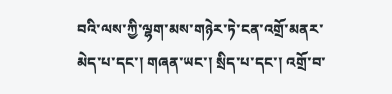བའི་ལས་ཀྱི་ལྷག་མས་གཉེར་ཏེ་ངན་འགྲོ་མནར་མེད་པ་དང་། གཞན་ཡང་། སྲིད་པ་དང་། འགྲོ་བ་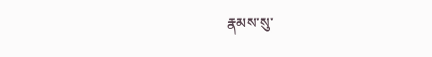རྣམས་སུ་